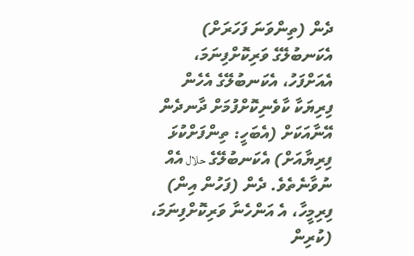ދެން (ތިންވަނަ ފަހަރަށް) އެކަނބުލޭގެ ވަރިކޮށްފިނަމަ، އެއަށްފަހު، އެކަނބުލޭގެ އެހެން ފިރިޔަކާ ކާވެނިކޮށްފުމަށް ދާނދެން އޭނާއަކަށް (އެބަހީ: ތިންފަށްކުޅަ ފިރިޔާއަށް) އެކަނބުލޭގެ حلال އެއް ނުވާނެތެވެ. ދެން (ފަހުން އިން) ފިރިމީހާ، އެ އަންހެނާ ވަރިކޮށްފިނަމަ، (ކުރިން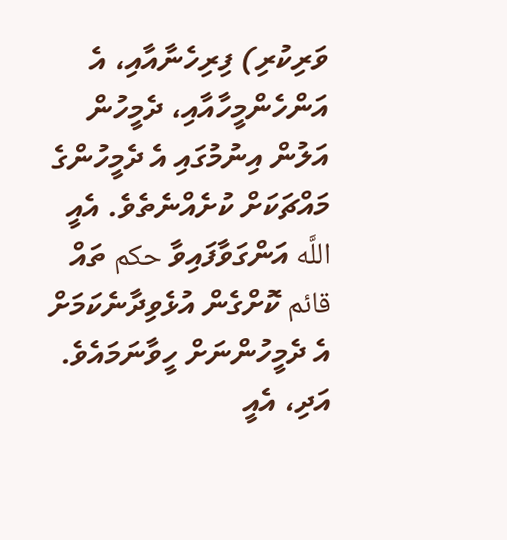ވަރިކުރި) ފިރިހެނާއާއި، އެ އަންހެންމީހާއާއި، ދެމީހުން އަލުން އިނުމުގައި އެ ދެމީހުންގެ މައްޗަކަށް ކުށެއްނެތެވެ. އެއީ اللَّه އަންގަވާފައިވާ حكم ތައް قائم ކޮށްގެން އުޅެވިދާނެކަމަށް އެ ދެމީހުންނަށް ހީވާނަމައެވެ. އަދި، އެއީ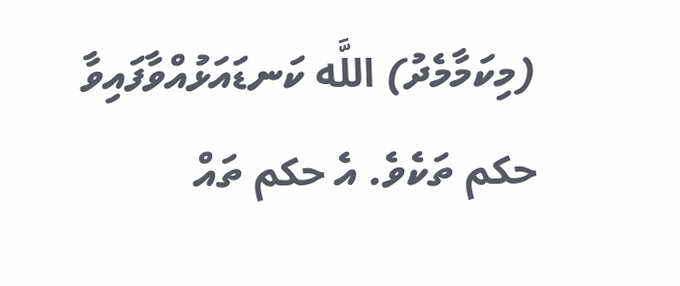(މިކަމާމެދު) اللَّه ކަނޑައަޅުއްވާފައިވާ حكم ތަކެވެ. އެ حكم ތައް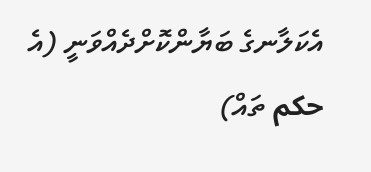އެކަލާނގެ ބަޔާންކޮށްދެއްވަނީ (އެ حكم ތައް)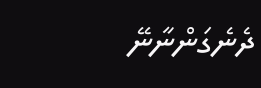ދެނެގަންނާނޭ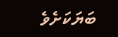ބަޔަކަށެވެ